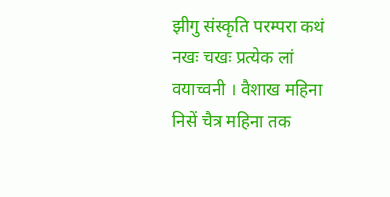झीगु संस्कृति परम्परा कथं नखः चखः प्रत्येक लां वयाच्वनी । वैशाख महिना निसें चैत्र महिना तक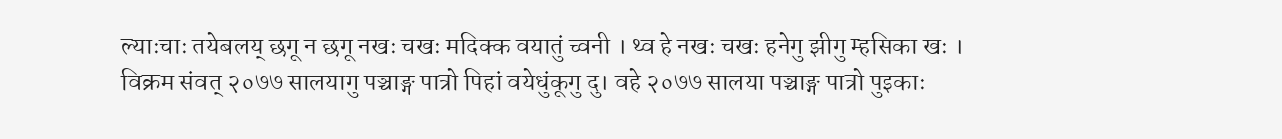ल्याःचाः तयेबलय् छगू न छगू नखः चखः मदिक्क वयातुं च्वनी । थ्व हे नखः चखः हनेगु झीगु म्हसिका खः ।
विक्रम संवत् २०७७ सालयागु पञ्चाङ्ग पात्रो पिहां वयेधुंकूगु दु। वहे २०७७ सालया पञ्चाङ्ग पात्रो पुइकाः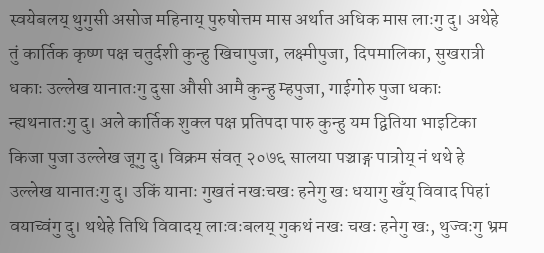स्वयेबलय् थुगुसी असोज महिनाय् पुरुषोत्तम मास अर्थात अधिक मास लाःगु दु। अथेहे तुं कार्तिक कृष्ण पक्ष चतुर्दशी कुन्हु खिचापुजा, लक्ष्मीपुजा, दिपमालिका, सुखरात्री धकाः उल्लेख यानातःगु दुसा औसी आमै कुन्हु म्हपुजा, गाईगोरु पुजा धकाः न्ह्यथनातःगु दु। अले कार्तिक शुक्ल पक्ष प्रतिपदा पारु कुन्हु यम द्वितिया भाइटिका किजा पुजा उल्लेख जूगु दु। विक्रम संवत् २०७६ सालया पञ्चाङ्ग पात्रोय् नं थथे हे उल्लेख यानातःगु दु। उकिं यानाः गुखतं नखःचखः हनेगु खः धयागु खँय् विवाद पिहां वयाच्वंगु दु। थथेहे तिथि विवादय् लाःवःबलय् गुकथं नखः चखः हनेगु खः, थुज्वःगु भ्रम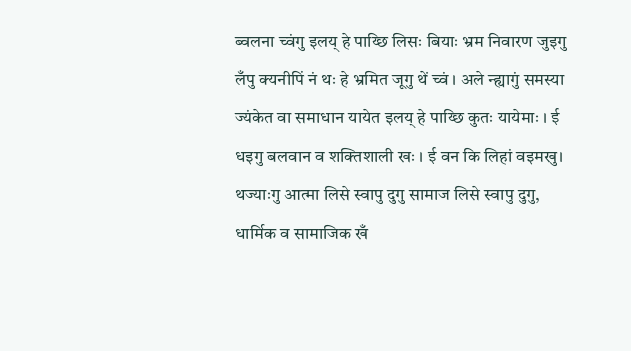ब्वलना च्वंगु इलय् हे पाय्छि लिसः बियाः भ्रम निवारण जुइगु लँपु क्यनीपिं नं थः हे भ्रमित जूगु थें च्वं । अले न्ह्यागुं समस्या ज्यंकेत वा समाधान यायेत इलय् हे पाय्छि कुतः यायेमाः । ई धइगु बलवान व शक्तिशाली खः । ई वन कि लिहां वइमखु। थज्याःगु आत्मा लिसे स्वापु दुगु सामाज लिसे स्वापु दुगु, धार्मिक व सामाजिक खँ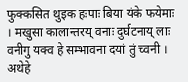फुक्कसित थुइक हःपाः बिया यंके फयेमाः । मखुसा कालान्तरय् वनाः दुर्घटनाय् लाः वनीगु यक्व हे सम्भावना दयां तुं च्वनी । अथेहे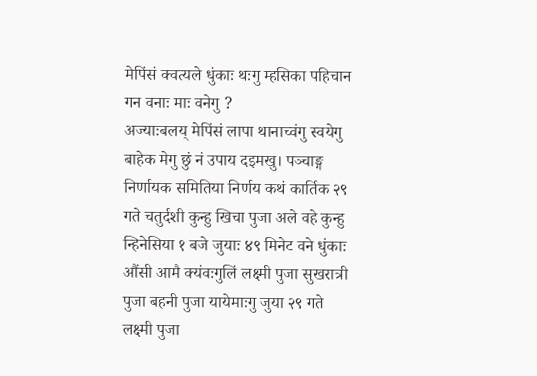मेपिंसं क्वत्यले धुंकाः थःगु म्हसिका पहिचान गन वनाः माः वनेगु ?
अज्याःबलय् मेपिंसं लापा थानाच्वंगु स्वयेगु बाहेक मेगु छुं नं उपाय दइमखु। पञ्चाङ्ग निर्णायक समितिया निर्णय कथं कार्तिक २९ गते चतुर्दशी कुन्हु खिचा पुजा अले वहे कुन्हु न्हिनेसिया १ बजे जुयाः ४९ मिनेट वने धुंकाः औंसी आमै क्यंवःगुलिं लक्ष्मी पुजा सुखरात्री पुजा बहनी पुजा यायेमाःगु जुया २९ गते लक्ष्मी पुजा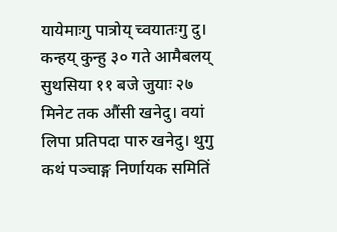यायेमाःगु पात्रोय् च्वयातःगु दु। कन्हय् कुन्हु ३० गते आमैबलय् सुथसिया ११ बजे जुयाः २७ मिनेट तक औंसी खनेदु। वयां लिपा प्रतिपदा पारु खनेदु। थुगु कथं पञ्चाङ्ग निर्णायक समितिं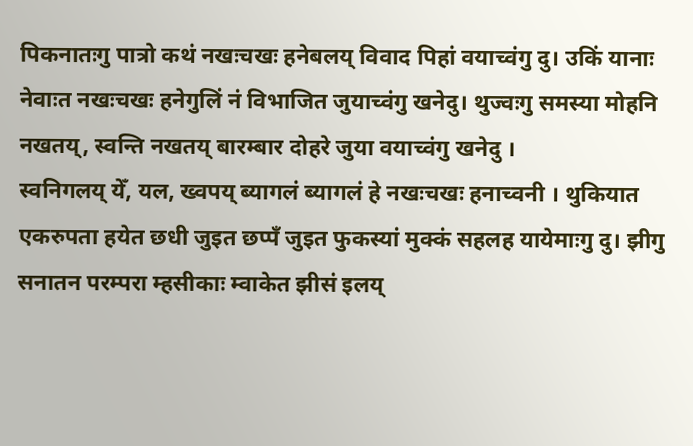पिकनातःगु पात्रो कथं नखःचखः हनेबलय् विवाद पिहां वयाच्वंगु दु। उकिं यानाः नेवाःत नखःचखः हनेगुलिं नं विभाजित जुयाच्वंगु खनेदु। थुज्वःगु समस्या मोहनि नखतय्, स्वन्ति नखतय् बारम्बार दोहरे जुया वयाच्वंगु खनेदु ।
स्वनिगलय् येँ, यल, ख्वपय् ब्यागलं ब्यागलं हे नखःचखः हनाच्वनी । थुकियात एकरुपता हयेत छधी जुइत छप्पँ जुइत फुकस्यां मुक्कं सहलह यायेमाःगु दु। झीगु सनातन परम्परा म्हसीकाः म्वाकेत झीसं इलय्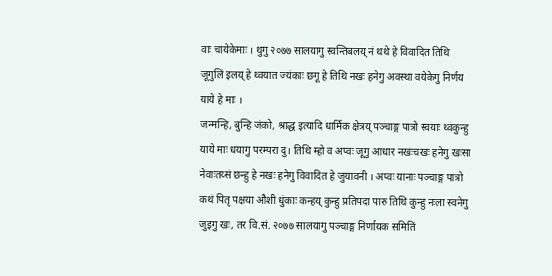वाः चायेकेमाः । थुगु २०७७ सालयागु स्वन्तिबलय् नं थथे हे विवादित तिथि जूगुलिं इलय् हे थ्वयात ज्यंकाः छगू हे तिथि नखः हनेगु अवस्था वयेकेगु निर्णय याये हे माः ।
जन्मन्हि, बुन्हि जंको, श्राद्ध इत्यादि धार्मिक क्षेत्रय् पञ्चाङ्ग पात्रो स्वयाः थ्वकुन्हु याये माः धयागु परम्परा दु। तिथि म्हो व अप्वः जूगु आधार नखःचखः हनेगु खःसा नेवाःतय्सं छन्हु हे नखः हनेगु विवादित हे जुयावनी । अप्वः यानाः पञ्चाङ्ग पात्रो कथं पितृ पक्षया औशी धुंकाः कन्हय् कुन्हु प्रतिपदा पारु तिथि कुन्हु नःला स्वनेगु जुइगु खः, तर वि.सं. २०७७ सालयागु पञ्चाङ्ग निर्णायक समितिं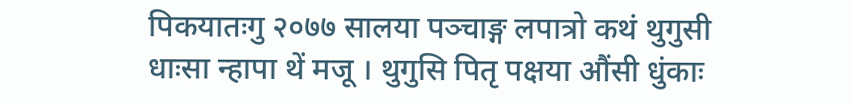पिकयातःगु २०७७ सालया पञ्चाङ्ग लपात्रो कथं थुगुसी धाःसा न्हापा थें मजू । थुगुसि पितृ पक्षया औंसी धुंकाः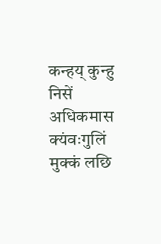कन्हय् कुन्हु निसें अधिकमास क्यंवःगुलिं मुक्कं लछि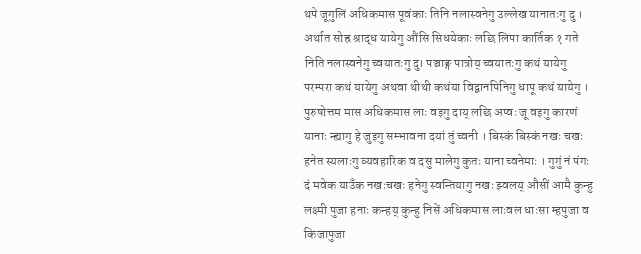थपे जूगुलिं अधिकमास पूवंकाः तिनि नलास्वनेगु उल्लेख यानातःगु दु । अर्थात सोह्र श्राद्ध यायेगु औंसि सिधयेकाः लछि लिपा कार्तिक १ गते निति नलास्वनेगु च्वयातःगु दु। पञ्चाङ्ग पात्रोय् च्वयातःगु कथं यायेगु परम्परा कथं यायेगु अथवा थीथी कथंया विद्वानपिनिगु धापू कथं यायेगु । पुरुषोत्तम मास अधिकमास लाः वइगु दाय् लछि अप्वः जू वइगु कारणं यानाः न्ह्यागु हे जुइगु सम्भावना दयां तुं च्वनी । बिस्कं बिस्कं नखः चखः हनेत स्यलाःगु व्यवहारिक व दसु मालेगु कुतः याना च्वनेमाः । गुगुं नं पंगः दं मवेक याउँक नखःचखः हनेगु स्वन्तियागु नखः झ्वलय् औसीं आमै कुन्हु लक्ष्मी पुजा हनाः कन्हय् कुन्हु निसें अधिकमास लाःवल धाःसा म्हपुजा व किजापुजा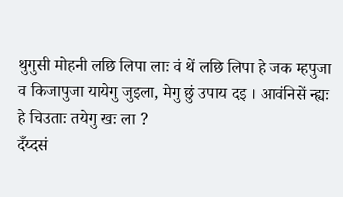थुगुसी मोहनी लछि लिपा लाः वं थें लछि लिपा हे जक म्हपुजा व किजापुजा यायेगु जुइला, मेगु छुं उपाय दइ । आवंनिसें न्ह्यः हे चिउताः तयेगु खः ला ?
दँय्दसं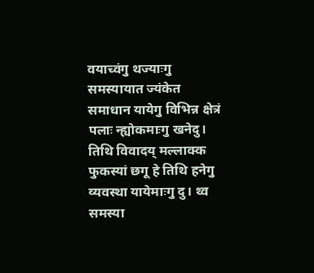वयाच्वंगु थज्याःगु समस्यायात ज्यंकेत समाधान यायेगु विभिन्न क्षेत्रं पलाः न्ह्योकमाःगु खनेदु। तिथि विवादय् मल्लाक्क फुकस्यां छगू हे तिथि हनेगु व्यवस्था यायेमाःगु दु। थ्व समस्या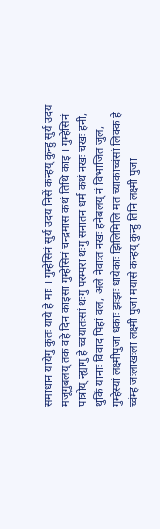समाधान यायेगु कुतः याये हे माः । गुम्हेसिनं सुर्य उदय निसें कन्हय् कुन्हु सुर्य उदय मजूगुबलय् तक वहे दिन काइसा गुम्हेसिनं चन्द्रमास कथं तिथि काइ । गुम्हेसिनं पात्रोय् न्ह्यागु हे च्वयातःसां थःगु परम्परा थःगु सनातन धर्म कथं नखः चखः हनी, थुकिं यानाः विवाद पिहां वल, अले नेवाःत नखः हनेबलय् नं विभाजित जुल, गुम्हेस्यां लक्ष्मीपुजा धकाः झःझः धायेकाः झिलिमिलि मत च्याकाच्वंसां लिक्क हे च्वंम्ह जःलाखःला लक्ष्मी पुजा मयासे कन्हय् कुन्हु तिनि लक्ष्मी पुजा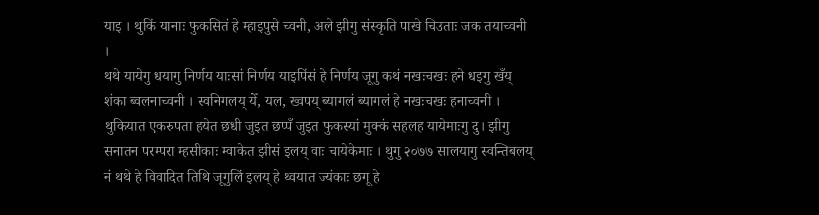याइ । थुकिं यानाः फुकसितं हे म्हाइपुसे च्वनी, अले झीगु संस्कृति पाखे चिउताः जक तयाच्वनी ।
थथे यायेगु धयागु निर्णय याःसां निर्णय याइपिंसं हे निर्णय जूगु कथं नखःचखः हने धइगु खँय् शंका ब्वलनाच्वनी । स्वनिगलय् येँ, यल, ख्वपय् ब्यागलं ब्यागलं हे नखःचखः हनाच्वनी । थुकियात एकरुपता हयेत छधी जुइत छप्पँ जुइत फुकस्यां मुक्कं सहलह यायेमाःगु दु। झीगु सनातन परम्परा म्हसीकाः म्वाकेत झीसं इलय् वाः चायेकेमाः । थुगु २०७७ सालयागु स्वन्तिबलय् नं थथे हे विवादित तिथि जूगुलिं इलय् हे थ्वयात ज्यंकाः छगू हे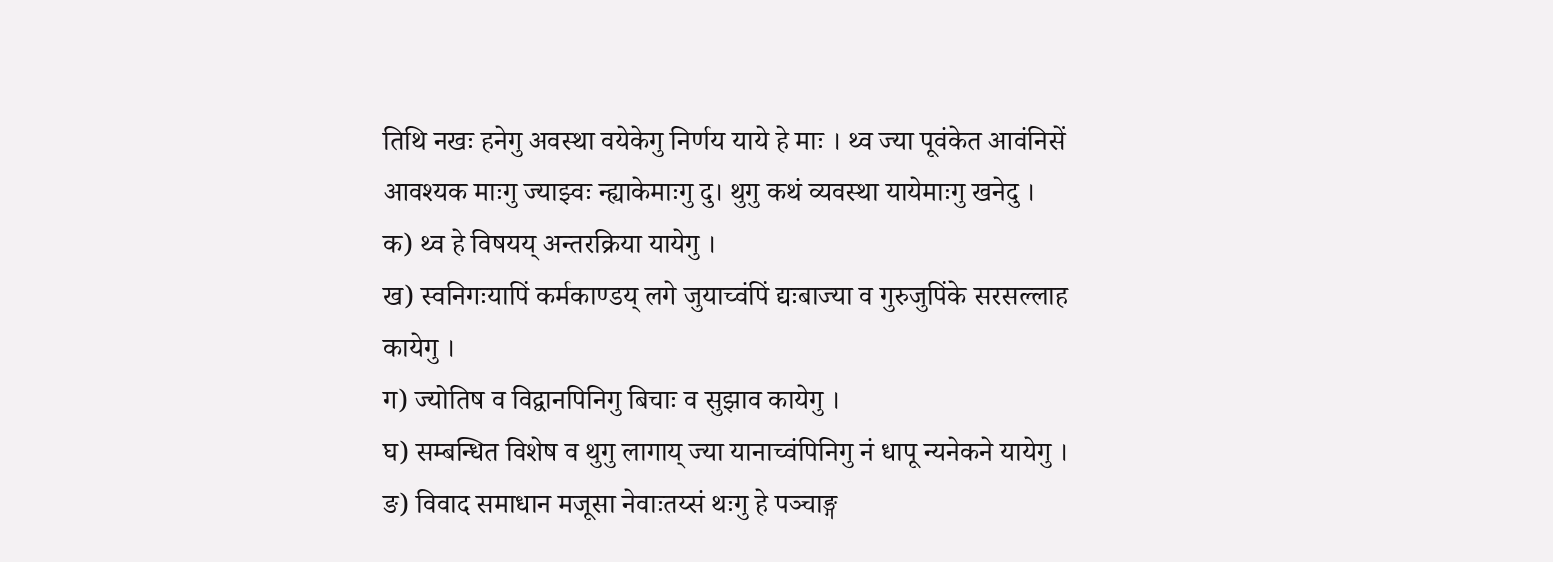तिथि नखः हनेगु अवस्था वयेकेगु निर्णय याये हे माः । थ्व ज्या पूवंकेत आवंनिसें आवश्यक माःगु ज्याझ्वः न्ह्याकेमाःगु दु। थुगु कथं व्यवस्था यायेमाःगु खनेदु ।
क) थ्व हे विषयय् अन्तरक्रिया यायेगु ।
ख) स्वनिगःयापिं कर्मकाण्डय् लगे जुयाच्वंपिं द्यःबाज्या व गुरुजुपिंके सरसल्लाह कायेगु ।
ग) ज्योतिष व विद्वानपिनिगु बिचाः व सुझाव कायेगु ।
घ) सम्बन्धित विशेष व थुगु लागाय् ज्या यानाच्वंपिनिगु नं धापू न्यनेकने यायेगु ।
ङ) विवाद समाधान मजूसा नेवाःतय्सं थःगु हे पञ्चाङ्ग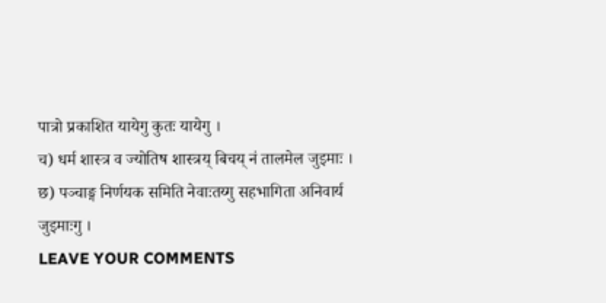पात्रो प्रकाशित यायेगु कुतः यायेगु ।
च) धर्म शास्त्र व ज्योतिष शास्त्रय् बिचय् नं तालमेल जुइमाः ।
छ) पञ्चाङ्ग निर्णयक समिति नेवाःतय्गु सहभागिता अनिवार्य जुइमाःगु ।
LEAVE YOUR COMMENTS